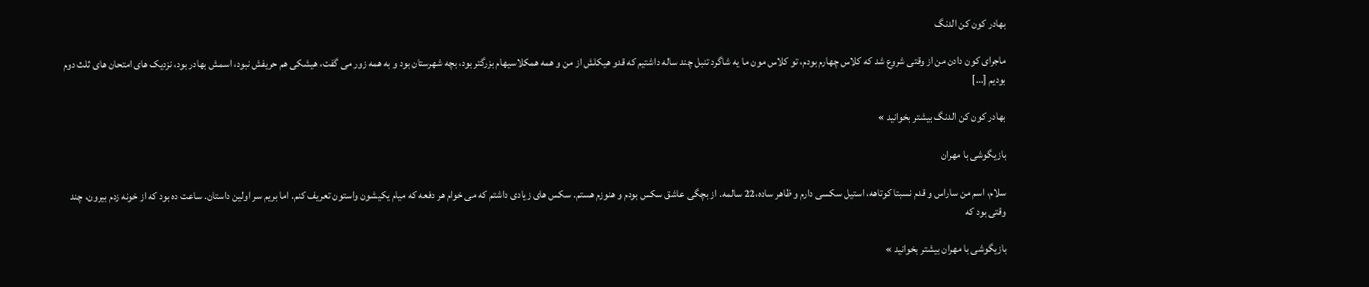بهادر کون کن الدنگ

ماجرای کون دادن من از وقتی شروع شد که کلاس چهارم بودم، تو کلاس مون ما یه شاگرد تنبل چند ساله داشتیم که قدو هیکلش از من و همه همکلاسیهام بزرگتر بود، بچه شهرستان بود و به همه زور می گفت، هیشکی هم حریفش نبود، اسمش بهادر بود، نزدیک های امتحان های ثلث دوم بودیم […]

بهادر کون کن الدنگ بیشتر بخوانید »

بازیگوشی با مهران

سلام، اسم من ساراس و قدم نسبتا کوتاهه، استیل سکسی دارم و ظاهر ساده،22 سالمه. از بچگی عاشق سکس بودم و هنوزم هستم. سکس های زیادی داشتم که می خوام هر دفعه که میام یکیشون واستون تعریف کنم. اما بريم سر اولین داستان. ساعت ده بود که از خونه زدم بیرون، چند وقتی بود که

بازیگوشی با مهران بیشتر بخوانید »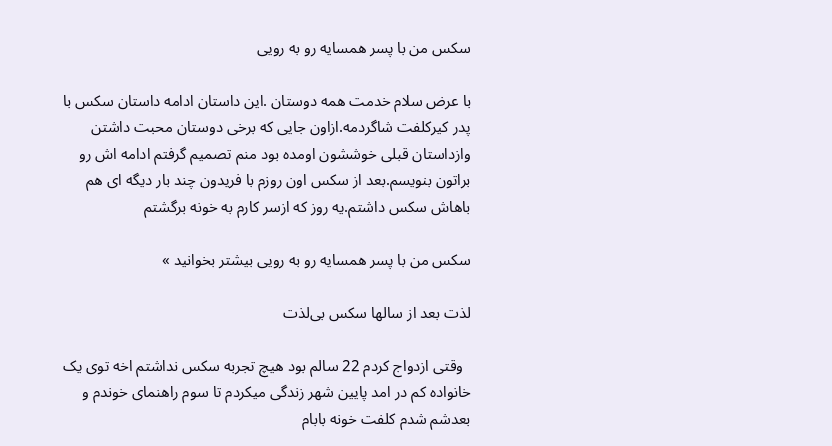سکس من با پسر همسایه رو به رویی

با عرض سلام خدمت همه دوستان .این داستان ادامه داستان سکس با پدر کیرکلفت شاگردمه.ازاون جایی که برخی دوستان محبت داشتن وازداستان قبلی خوششون اومده بود منم تصمیم گرفتم ادامه اش رو براتون بنویسم.بعد از سکس اون روزم با فریدون چند بار دیگه ای هم باهاش سکس داشتم.یه روز که ازسر کارم به خونه برگشتم

سکس من با پسر همسایه رو به رویی بیشتر بخوانید »

لذت بعد از سالها سکس بی‌لذت

  وقتی ازدواج کردم 22 سالم بود هیچ تجربه سکس نداشتم اخه توی یک خانواده کم در امد پایین شهر زندگی میکردم تا سوم راهنمای خوندم و بعدشم شدم کلفت خونه بابام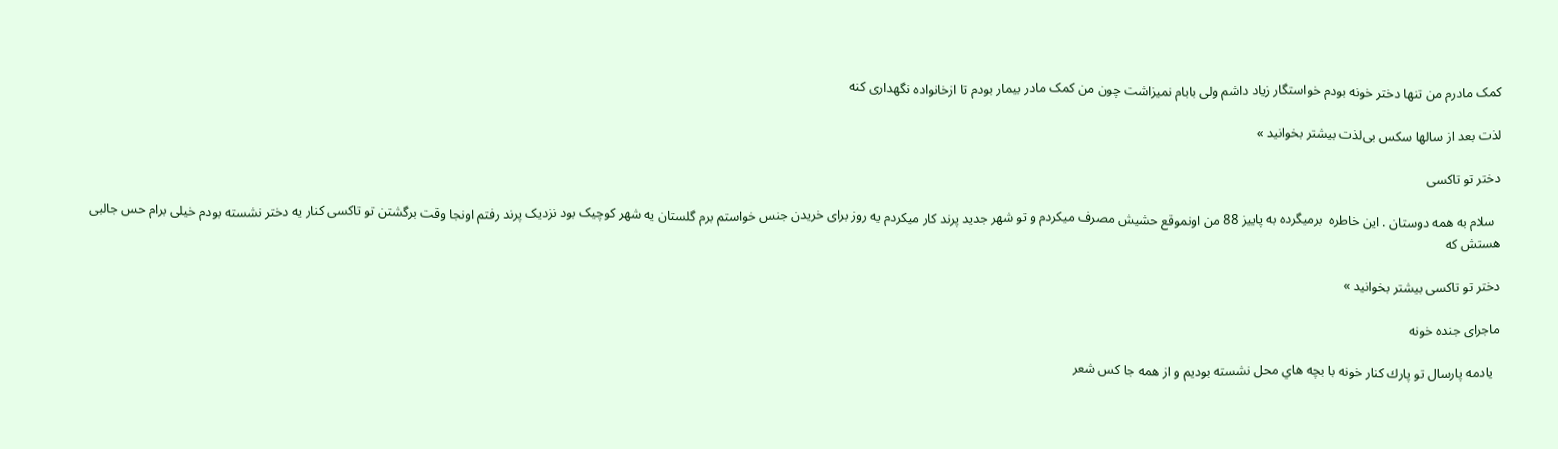کمک مادرم من تنها دختر خونه بودم خواستگار زیاد داشم ولی بابام نمیزاشت چون من کمک مادر بیمار بودم تا ازخانواده نگهداری کنه

لذت بعد از سالها سکس بی‌لذت بیشتر بخوانید »

دختر تو تاکسی

  سلام به همه دوستان . این خاطره  برمیگرده به پاییز 88 من اونموقع حشیش مصرف میکردم و تو شهر جدید پرند کار میکردم یه روز برای خریدن جنس خواستم برم گلستان یه شهر کوچیک بود نزدیک پرند رفتم اونجا وقت برگشتن تو تاکسی کنار یه دختر نشسته بودم خیلی برام حس جالبی هستش که

دختر تو تاکسی بیشتر بخوانید »

ماجرای جنده خونه

  يادمه پارسال تو پارك كنار خونه با بچه هاي محل نشسته بوديم و از همه جا كس شعر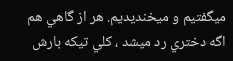ميگفتيم و ميخنديديم. هر از گاهي هم اگه دختري رد ميشد ، كلي تيكه بارش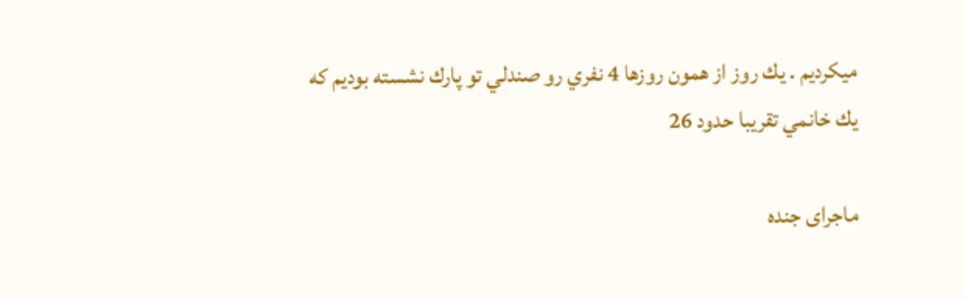ميكرديم . يك روز از همون روزها 4 نفري رو صندلي تو پارك نشسته بوديم كه يك خانمي تقريبا حدود 26

ماجرای جنده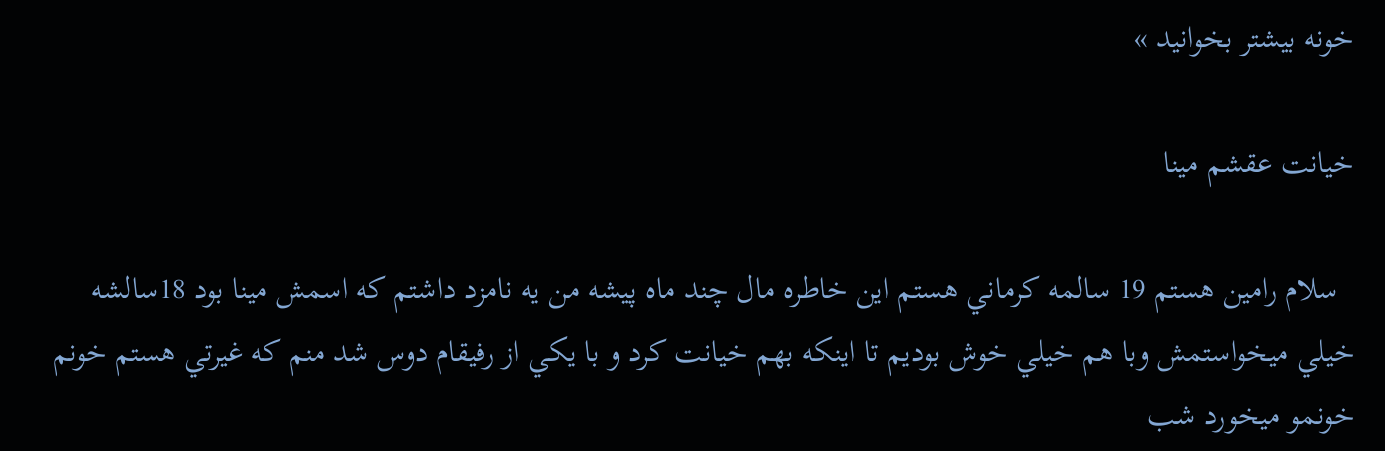خونه بیشتر بخوانید »

خیانت عقشم مینا

  سلام رامين هستم 19 سالمه کرماني هستم اين خاطره مال چند ماه پيشه من يه نامزد داشتم که اسمش مینا بود 18سالشه خيلي ميخواستمش وبا هم خيلي خوش بوديم تا اينکه بهم خيانت کرد و با يکي از رفيقام دوس شد منم که غيرتي هستم خونم خونمو ميخورد شب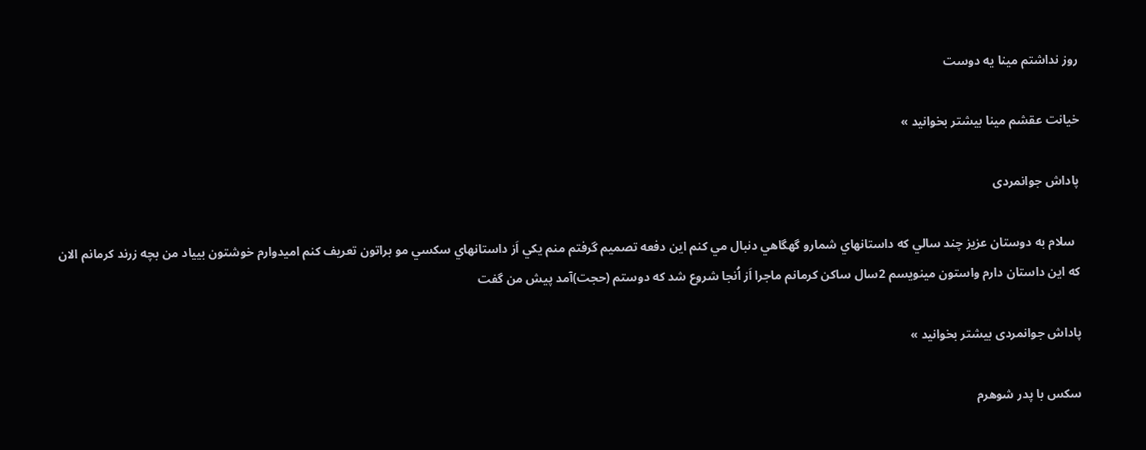روز نداشتم مینا يه دوست

خیانت عقشم مینا بیشتر بخوانید »

پاداش جوانمردی

  سلام به دوستان عزيز چند سالي که داستانهاي شمارو گهگاهي دنبال مي کنم اين دفعه تصميم گرفتم منم يکي اَز داستانهاي سکسي مو براتون تعريف کنم اميدوارم خوشتون بيياد من بچه زرند کرمانم الان که اين داستان دارم واستون مينويسم 2سال ساکن کرمانم ماجرا اَز اُنجا شروع شد که دوستم (حجت)آمد پيش من گفت

پاداش جوانمردی بیشتر بخوانید »

سکس با پدر شوهرم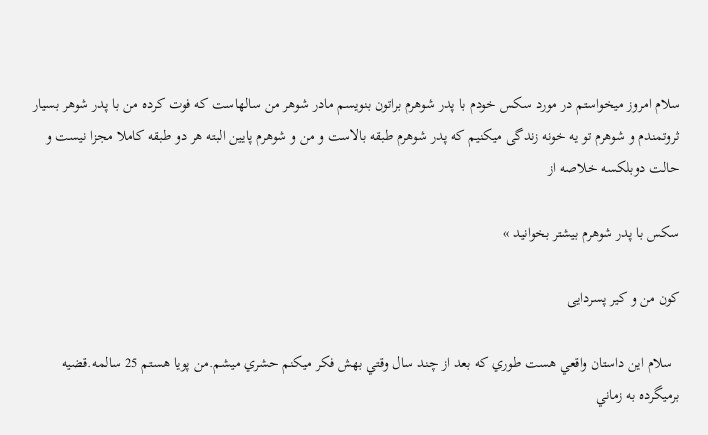سلام امروز میخواستم در مورد سکس خودم با پدر شوهرم براتون بنویسم مادر شوهر من سالهاست که فوت کرده من با پدر شوهر بسیار ثروتمندم و شوهرم تو یه خونه زندگی میکنیم که پدر شوهرم طبقه بالاست و من و شوهرم پایین البته هر دو طبقه کاملا مجزا نیست و حالت دوبلکسه خلاصه از

سکس با پدر شوهرم بیشتر بخوانید »

کون من و کیر پسردایی

  سلام اين داستان واقعي هست طوري كه بعد از چند سال وقتي بهش فكر ميكنم حشري ميشم.من پويا هستم 25 سالمه.قضيه برميگرده به زماني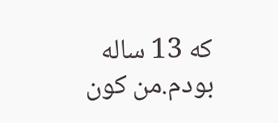كه 13 ساله بودم.من كون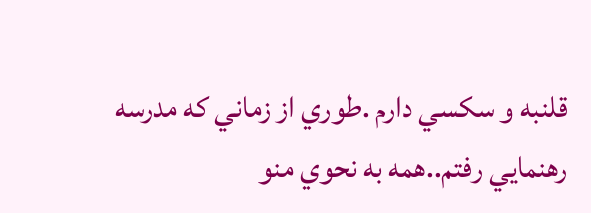قلنبه و سكسي دارم .طوري از زماني كه مدرسه رهنمايي رفتم..همه به نحوي منو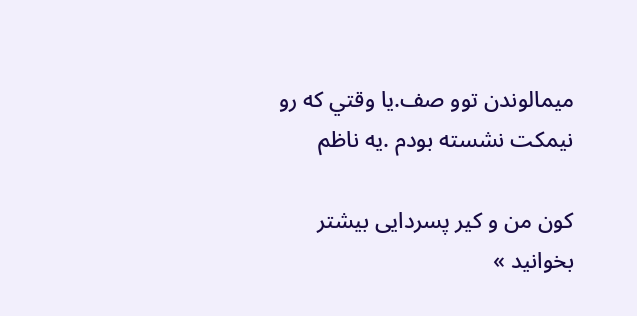ميمالوندن توو صف.يا وقتي كه رو نيمكت نشسته بودم .يه ناظم

کون من و کیر پسردایی بیشتر بخوانید »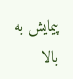پیمایش به بالا